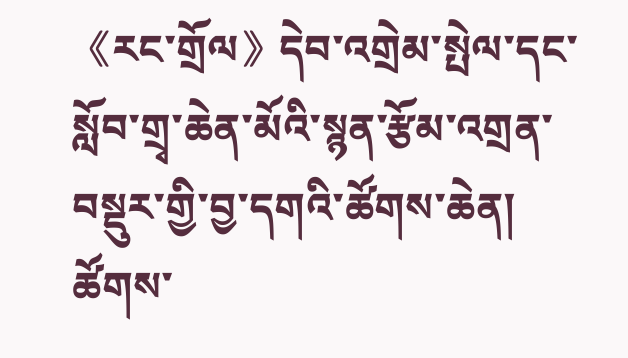《རང་གྲོལ》དེབ་འགྲེམ་སྤེལ་དང་སློབ་གྲྭ་ཆེན་མོའི་སྙན་རྩོམ་འགྲན་བསྡུར་གྱི་བྱ་དགའི་ཚོགས་ཆེན།
ཚོགས་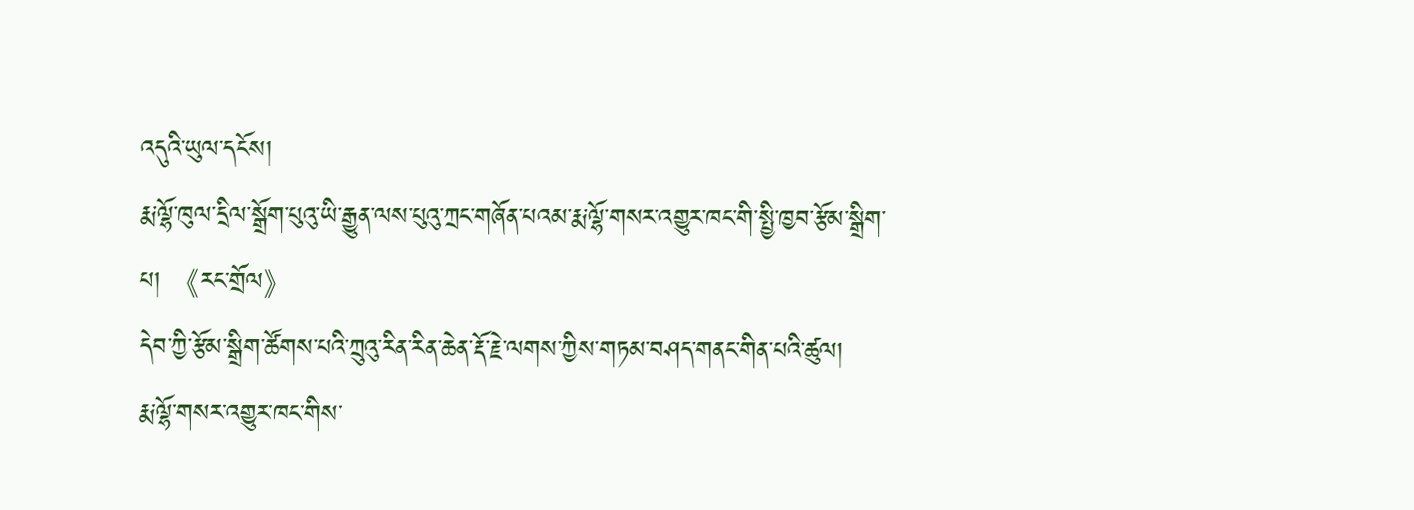འདུའི་ཡུལ་དངོས།
རྨ་ལྷོ་ཁུལ་དྲིལ་སྒྲོག་པུའུ་ཡི་རྒྱུན་ལས་པུའུ་ཀྲང་གཞོན་པའམ་རྨ་ལྷོ་གསར་འགྱུར་ཁང་གི་སྤྱི་ཁྱབ་རྩོམ་སྒྲིག་པ། 《རང་གྲོལ》
དེབ་ཀྱི་རྩོམ་སྒྲིག་ཚོགས་པའི་ཀྲུའུ་རིན་རིན་ཆེན་རྡོ་རྗེ་ལགས་ཀྱིས་གཏམ་བཤད་གནང་གིན་པའི་ཚུལ།
རྨ་ལྷོ་གསར་འགྱུར་ཁང་གིས་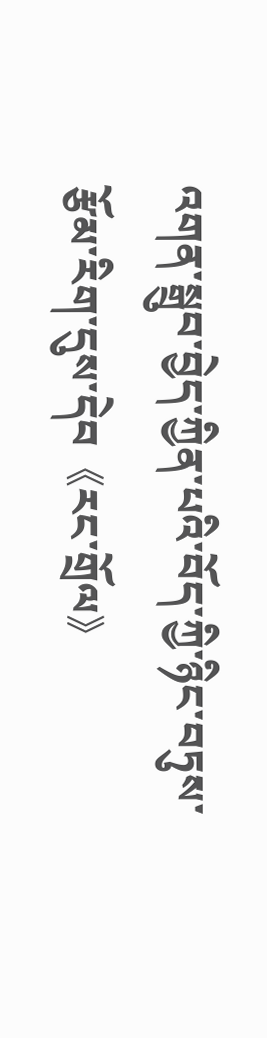འགན་སྒྲུབ་བྱེད་ཀྱིན་པའི་བོད་ཀྱི་ཉིང་བཏུས་རྩོམ་རིག་དུས་དེབ《རང་གྲོལ》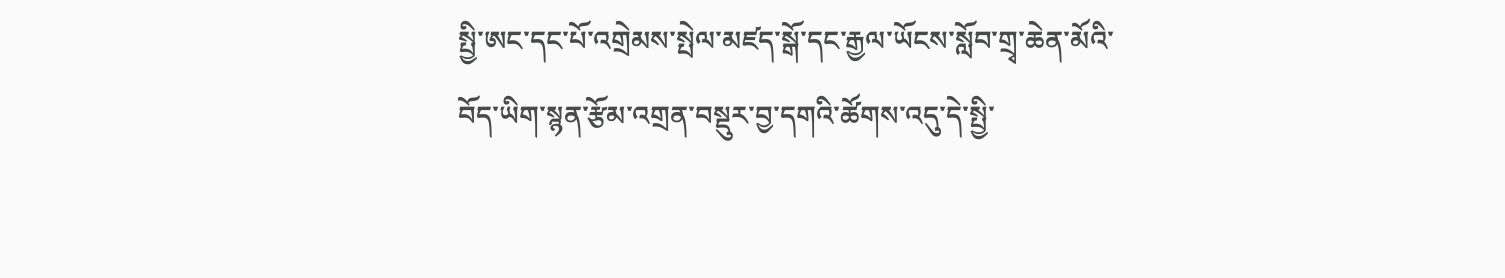སྤྱི་ཨང་དང་པོ་འགྲེམས་སྤེལ་མཛད་སྒོ་དང་རྒྱལ་ཡོངས་སློབ་གྲྭ་ཆེན་མོའི་བོད་ཡིག་སྙན་རྩོམ་འགྲན་བསྡུར་བྱ་དགའི་ཚོགས་འདུ་དེ་སྤྱི་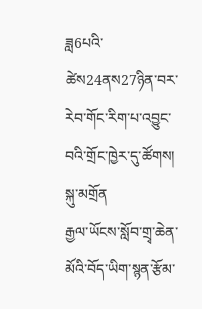ཟླ6པའི་ཚེས24ནས27ཉིན་བར་རེབ་གོང་རིག་པ་འབྱུང་བའི་གྲོང་ཁྱེར་དུ་ཚོགས།
སྐུ་མགྲོན
རྒྱལ་ཡོངས་སློབ་གྲྭ་ཆེན་མོའི་བོད་ཡིག་སྙན་རྩོམ་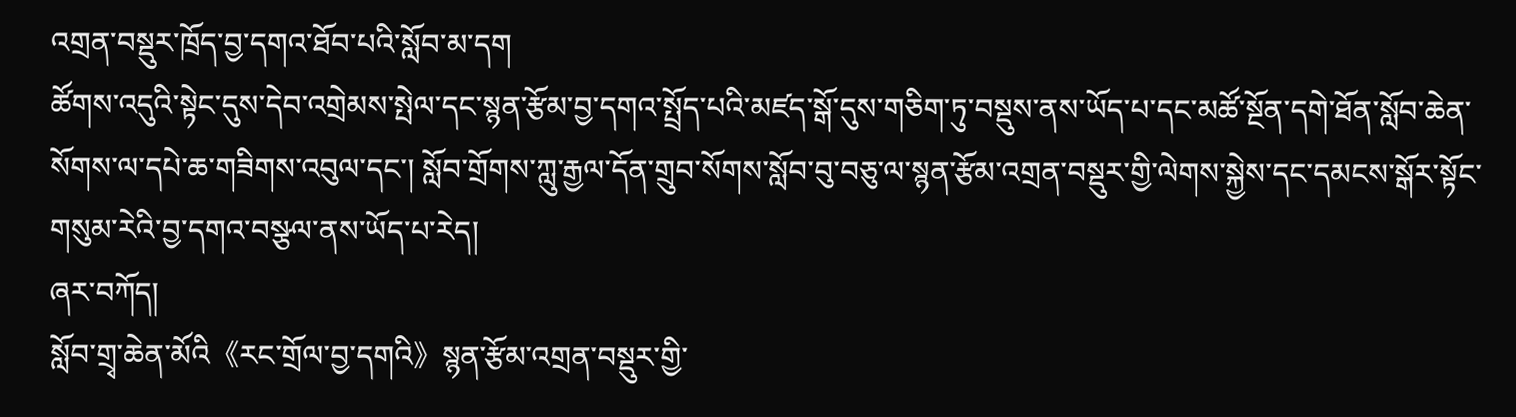འགྲན་བསྡུར་ཁྲོད་བྱ་དགའ་ཐོབ་པའི་སློབ་མ་དག
ཚོགས་འདུའི་སྟེང་དུས་དེབ་འགྲེམས་སྤེལ་དང་སྙན་རྩོམ་བྱ་དགའ་སྤྲོད་པའི་མཛད་སྒོ་དུས་གཅིག་ཏུ་བསྡུས་ནས་ཡོད་པ་དང་མཚོ་སྔོན་དགེ་ཐོན་སློབ་ཆེན་སོགས་ལ་དཔེ་ཆ་གཟིགས་འབུལ་དང་། སློབ་གྲོགས་ཀླུ་རྒྱལ་དོན་གྲུབ་སོགས་སློབ་བུ་བཅུ་ལ་སྙན་རྩོམ་འགྲན་བསྡུར་གྱི་ལེགས་སྐྱེས་དང་དམངས་སྒོར་སྟོང་གསུམ་རེའི་བྱ་དགའ་བསྩལ་ནས་ཡོད་པ་རེད།
ཞར་བཀོད།
སློབ་གྲྭ་ཆེན་མོའི《རང་གྲོལ་བྱ་དགའི》སྙན་རྩོམ་འགྲན་བསྡུར་གྱི་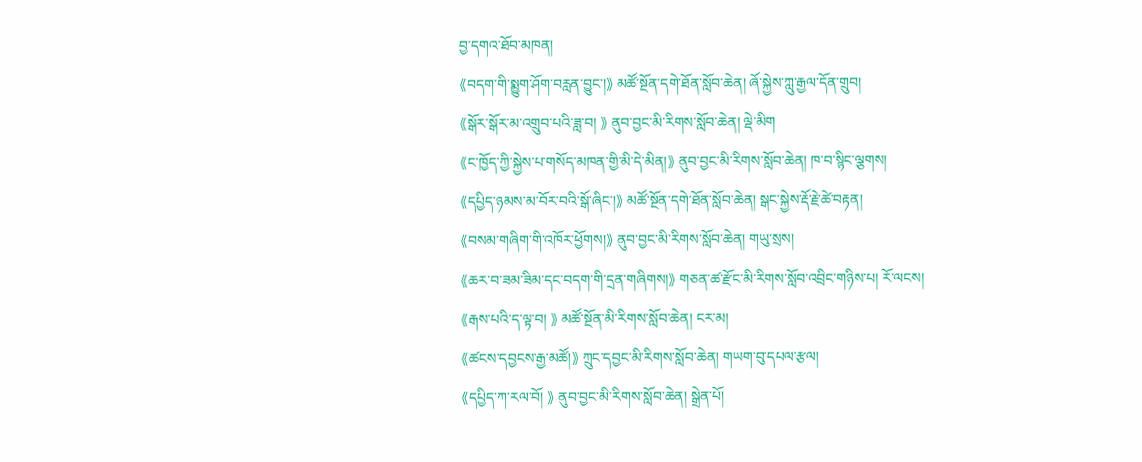བྱ་དགའ་ཐོབ་མཁན།
《བདག་གི་སྨྱུག་ཤོག་བརླན་བྱུང་།》 མཚོ་སྔོན་དགེ་ཐོན་སློབ་ཆེན། ཞོ་སྐྱེས་ཀླུ་རྒྱལ་དོན་གྲུབ།
《སྒོར་སྒོར་མ་འགྲུབ་པའི་ཟླ་བ། 》 ནུབ་བྱང་མི་རིགས་སློབ་ཆེན། ལྡེ་མིག
《ང་ཁྱོད་ཀྱི་སྐྱེས་པ་གསོད་མཁན་གྱི་མི་དེ་མིན།》 ནུབ་བྱང་མི་རིགས་སློབ་ཆེན། ཁ་བ་སྙིང་ལྕགས།
《དཔྱིད་ཉམས་མ་བོར་བའི་སྒོ་ཞིང་།》 མཚོ་སྔོན་དགེ་ཐོན་སློབ་ཆེན། སྒང་སྐྱེས་རྡོ་རྗེ་ཚེ་བརྟན།
《བསམ་གཞིག་གི་འཁོར་ཕྱོགས།》 ནུབ་བྱང་མི་རིགས་སློབ་ཆེན། གཡུ་སྲས།
《ཆར་བ་ཟམ་ཟིམ་དང་བདག་གི་དྲན་གཞིགས།》 གཅན་ཚ་རྫོང་མི་རིགས་སློབ་འབྲིང་གཉིས་པ། རོ་ལངས།
《རྒས་པའི་ད་ལྟ་བ། 》 མཚོ་སྔོན་མི་རིགས་སློབ་ཆེན། ངར་མ།
《ཚངས་དབྱངས་རྒྱ་མཚོ།》 ཀྲུང་དབྱང་མི་རིགས་སློབ་ཆེན། གཡག་བུ་དཔལ་རྩལ།
《དཔྱིད་ཀ་རལ་བོ། 》 ནུབ་བྱང་མི་རིགས་སློབ་ཆེན། སྒྲེན་པོ།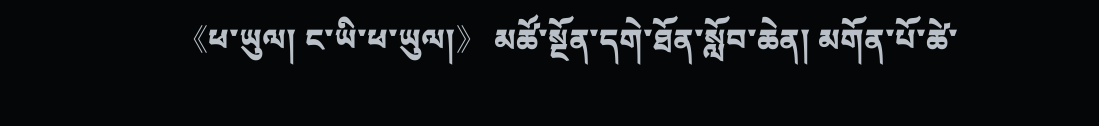《ཕ་ཡུལ། ང་ཡི་ཕ་ཡུལ།》 མཚོ་སྔོན་དགེ་ཐོན་སློབ་ཆེན། མགོན་པོ་ཚེ་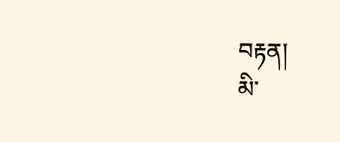བརྟན།
མི་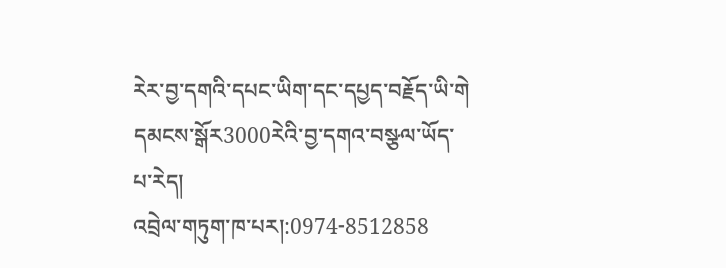རེར་བྱ་དགའི་དཔང་ཡིག་དང་དཔྱད་བརྗོད་ཡི་གེ དམངས་སྒོར3000རེའི་བྱ་དགའ་བསྩལ་ཡོད་པ་རེད།
འབྲེལ་གཏུག་ཁ་པར།:0974-8512858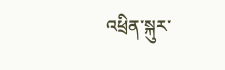འཕྲིན་སྐུར་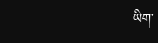ཡིག་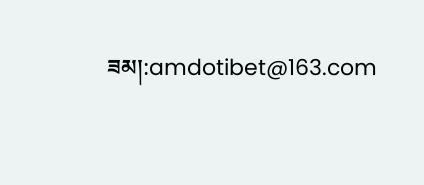ཟམ།:amdotibet@163.com